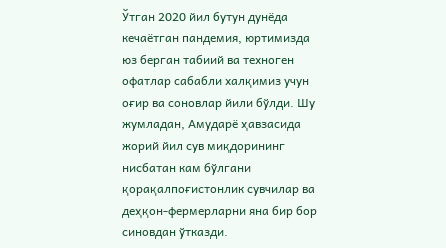Ўтган 2020 йил бутун дунёда кечаётган пандемия, юртимизда юз берган табиий ва техноген офатлар сабабли халқимиз учун оғир ва соновлар йили бўлди. Шу жумладан, Амударё ҳавзасида жорий йил сув миқдорининг нисбатан кам бўлгани қорақалпоғистонлик сувчилар ва деҳқон-фермерларни яна бир бор синовдан ўтказди.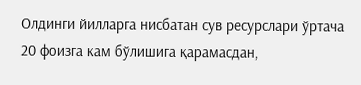Олдинги йилларга нисбатан сув ресурслари ўртача 20 фоизга кам бўлишига қарамасдан,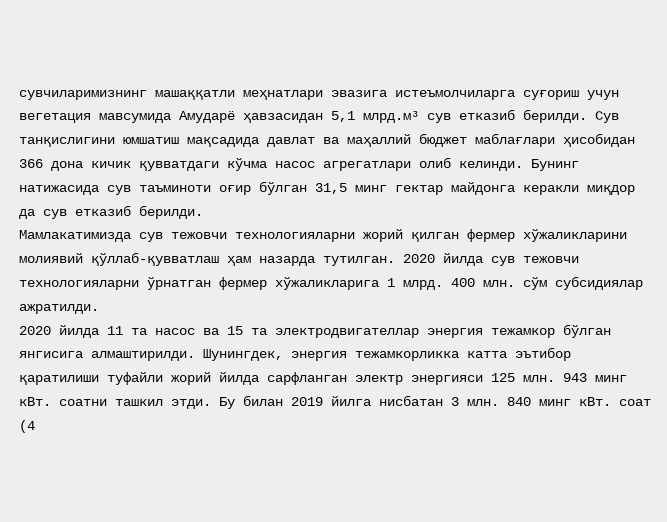сувчиларимизнинг машаққатли меҳнатлари эвазига истеъмолчиларга суғориш учун вегетация мавсумида Амударё ҳавзасидан 5,1 млрд.м³ сув етказиб берилди. Сув танқислигини юмшатиш мақсадида давлат ва маҳаллий бюджет маблағлари ҳисобидан 366 дона кичик қувватдаги кўчма насос агрегатлари олиб келинди. Бунинг натижасида сув таъминоти оғир бўлган 31,5 минг гектар майдонга керакли миқдор да сув етказиб берилди.
Мамлакатимизда сув тежовчи технологияларни жорий қилган фермер хўжаликларини молиявий қўллаб-қувватлаш ҳам назарда тутилган. 2020 йилда сув тежовчи технологияларни ўрнатган фермер хўжаликларига 1 млрд. 400 млн. сўм субсидиялар ажратилди.
2020 йилда 11 та насос ва 15 та электродвигателлар энергия тежамкор бўлган янгисига алмаштирилди. Шунингдек, энергия тежамкорликка катта эътибор қаратилиши туфайли жорий йилда сарфланган электр энергияси 125 млн. 943 минг кВт. соатни ташкил этди. Бу билан 2019 йилга нисбатан 3 млн. 840 минг кВт. соат (4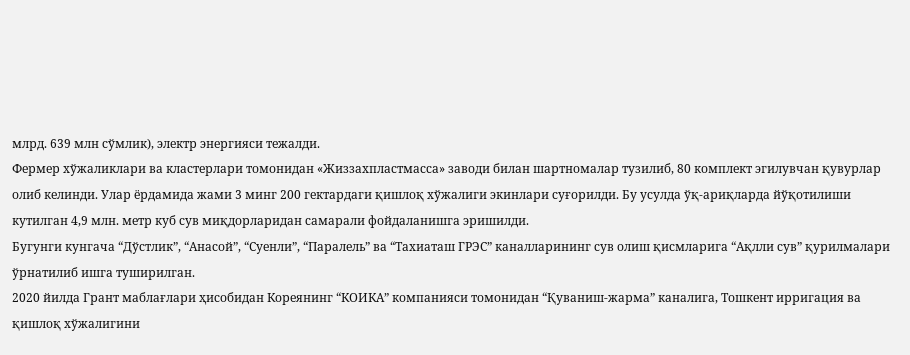млрд. 639 млн сўмлик), электр энергияси тежалди.
Фермер хўжаликлари ва кластерлари томонидан «Жиззахпластмасса» заводи билан шартномалар тузилиб, 80 комплект эгилувчан қувурлар олиб келинди. Улар ёрдамида жами 3 минг 200 гектардаги қишлоқ хўжалиги экинлари суғорилди. Бу усулда ўқ-ариқларда йўқотилиши кутилган 4,9 млн. метр куб сув миқдорларидан самарали фойдаланишга эришилди.
Бугунги кунгача “Дўстлик”, “Анасой”, “Суенли”, “Паралель” ва “Тахиаташ ГРЭС” каналларининг сув олиш қисмларига “Ақлли сув” қурилмалари ўрнатилиб ишга туширилган.
2020 йилда Грант маблағлари ҳисобидан Кореянинг “КОИКА” компанияси томонидан “Қуваниш-жарма” каналига, Тошкент ирригация ва қишлоқ хўжалигини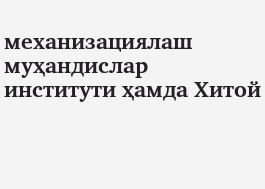механизациялаш муҳандислар институти ҳамда Хитой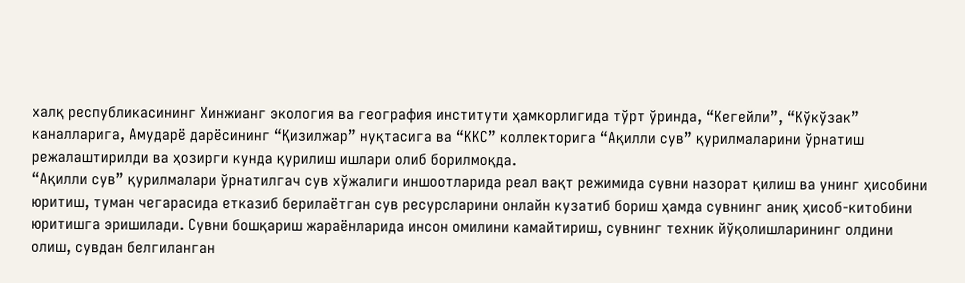халқ республикасининг Хинжианг экология ва география институти ҳамкорлигида тўрт ўринда, “Кегейли”, “Кўкўзак” каналларига, Амударё дарёсининг “Қизилжар” нуқтасига ва “ККС” коллекторига “Ақилли сув” қурилмаларини ўрнатиш режалаштирилди ва ҳозирги кунда қурилиш ишлари олиб борилмоқда.
“Ақилли сув” қурилмалари ўрнатилгач сув хўжалиги иншоотларида реал вақт режимида сувни назорат қилиш ва унинг ҳисобини юритиш, туман чегарасида етказиб берилаётган сув ресурсларини онлайн кузатиб бориш ҳамда сувнинг аниқ ҳисоб-китобини юритишга эришилади. Сувни бошқариш жараёнларида инсон омилини камайтириш, сувнинг техник йўқолишларининг олдини олиш, сувдан белгиланган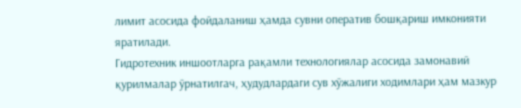лимит асосида фойдаланиш ҳамда сувни оператив бошқариш имконияти яратилади.
Гидротехник иншоотларга рақамли технологиялар асосида замонавий қурилмалар ўрнатилгач, ҳудудлардаги сув хўжалиги ходимлари ҳам мазкур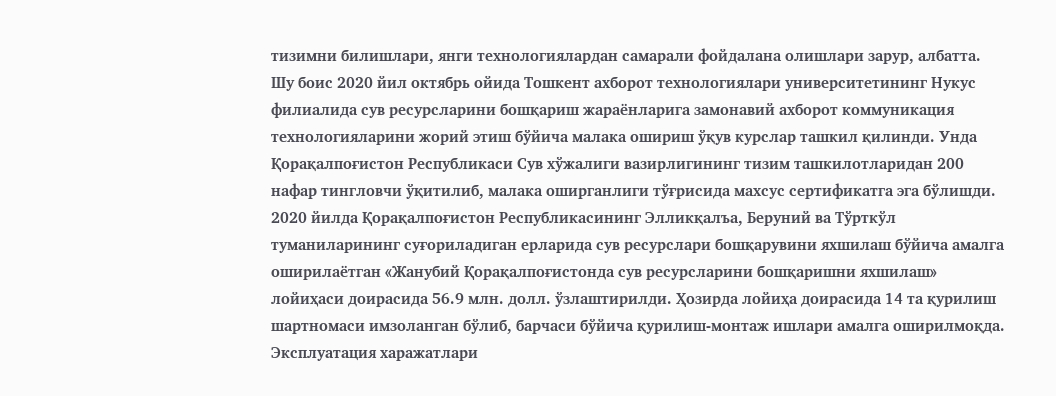тизимни билишлари, янги технологиялардан самарали фойдалана олишлари зарур, албатта.
Шу боис 2020 йил октябрь ойида Тошкент ахборот технологиялари университетининг Нукус филиалида сув ресурсларини бошқариш жараёнларига замонавий ахборот коммуникация технологияларини жорий этиш бўйича малака ошириш ўқув курслар ташкил қилинди. Унда Қорақалпоғистон Республикаси Сув хўжалиги вазирлигининг тизим ташкилотларидан 200 нафар тингловчи ўқитилиб, малака оширганлиги тўғрисида махсус сертификатга эга бўлишди.
2020 йилда Қорақалпоғистон Республикасининг Элликқалъа, Беруний ва Тўрткўл туманиларининг суғориладиган ерларида сув ресурслари бошқарувини яхшилаш бўйича амалга оширилаётган «Жанубий Қорақалпоғистонда сув ресурсларини бошқаришни яхшилаш» лойиҳаси доирасида 56.9 млн. долл. ўзлаштирилди. Ҳозирда лойиҳа доирасида 14 та қурилиш шартномаси имзоланган бўлиб, барчаси бўйича қурилиш-монтаж ишлари амалга оширилмоқда.
Эксплуатация харажатлари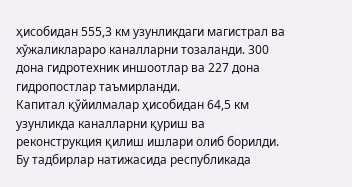ҳисобидан 555,3 км узунликдаги магистрал ва хўжаликлараро каналларни тозаланди. 300 дона гидротехник иншоотлар ва 227 дона гидропостлар таъмирланди.
Капитал қўйилмалар ҳисобидан 64,5 км узунликда каналларни қуриш ва реконструкция қилиш ишлари олиб борилди. Бу тадбирлар натижасида республикада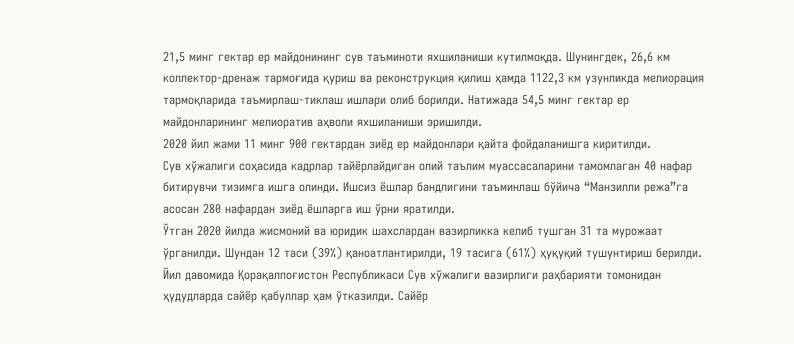21,5 минг гектар ер майдонининг сув таъминоти яхшиланиши кутилмоқда. Шунингдек, 26,6 км коллектор-дренаж тармоғида қуриш ва реконструкция қилиш ҳамда 1122,3 км узунликда мелиорация тармоқларида таъмирлаш-тиклаш ишлари олиб борилди. Натижада 54,5 минг гектар ер майдонларининг мелиоратив аҳволи яхшиланиши эришилди.
2020 йил жами 11 минг 900 гектардан зиёд ер майдонлари қайта фойдаланишга киритилди.
Сув хўжалиги соҳасида кадрлар тайёрлайдиган олий таълим муассасаларини тамомлаган 40 нафар битирувчи тизимга ишга олинди. Ишсиз ёшлар бандлигини таъминлаш бўйича “Манзилли режа”га асосан 280 нафардан зиёд ёшларга иш ўрни яратилди.
Ўтган 2020 йилда жисмоний ва юридик шахслардан вазирликка келиб тушган 31 та мурожаат ўрганилди. Шундан 12 таси (39%) қаноатлантирилди, 19 тасига (61%) ҳуқуқий тушунтириш берилди. Йил давомида Қорақалпоғистон Республикаси Сув хўжалиги вазирлиги раҳбарияти томонидан ҳудудларда сайёр қабуллар ҳам ўтказилди. Сайёр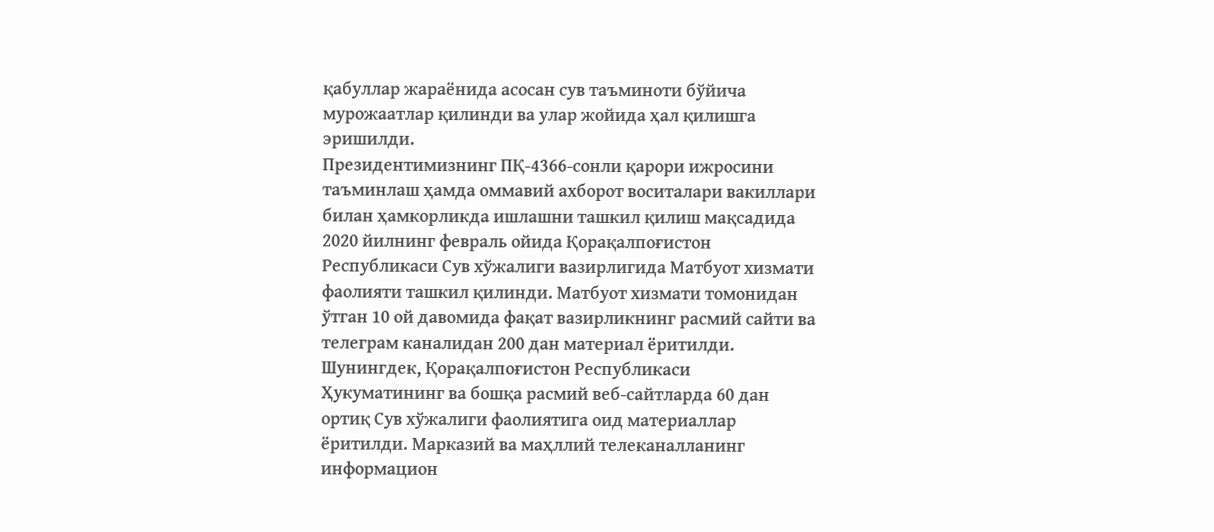қабуллар жараёнида асосан сув таъминоти бўйича мурожаатлар қилинди ва улар жойида ҳал қилишга эришилди.
Президентимизнинг ПҚ-4366-сонли қарори ижросини таъминлаш ҳамда оммавий ахборот воситалари вакиллари билан ҳамкорликда ишлашни ташкил қилиш мақсадида 2020 йилнинг февраль ойида Қорақалпоғистон Республикаси Сув хўжалиги вазирлигида Матбуот хизмати фаолияти ташкил қилинди. Матбуот хизмати томонидан ўтган 10 ой давомида фақат вазирликнинг расмий сайти ва телеграм каналидан 200 дан материал ёритилди. Шунингдек, Қорақалпоғистон Республикаси Ҳукуматининг ва бошқа расмий веб-сайтларда 60 дан ортиқ Сув хўжалиги фаолиятига оид материаллар ёритилди. Марказий ва маҳллий телеканалланинг информацион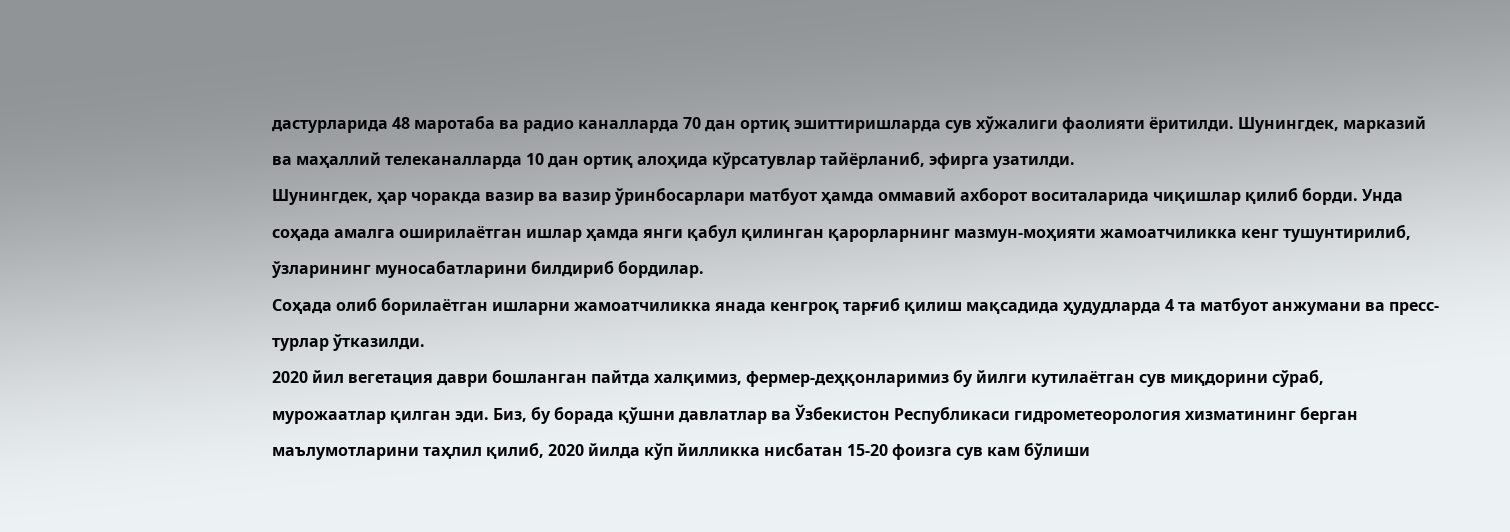дастурларида 48 маротаба ва радио каналларда 70 дан ортиқ эшиттиришларда сув хўжалиги фаолияти ёритилди. Шунингдек, марказий ва маҳаллий телеканалларда 10 дан ортиқ алоҳида кўрсатувлар тайёрланиб, эфирга узатилди.
Шунингдек, ҳар чоракда вазир ва вазир ўринбосарлари матбуот ҳамда оммавий ахборот воситаларида чиқишлар қилиб борди. Унда соҳада амалга оширилаётган ишлар ҳамда янги қабул қилинган қарорларнинг мазмун-моҳияти жамоатчиликка кенг тушунтирилиб, ўзларининг муносабатларини билдириб бордилар.
Соҳада олиб борилаётган ишларни жамоатчиликка янада кенгроқ тарғиб қилиш мақсадида ҳудудларда 4 та матбуот анжумани ва пресс-турлар ўтказилди.
2020 йил вегетация даври бошланган пайтда халқимиз, фермер-деҳқонларимиз бу йилги кутилаётган сув миқдорини сўраб, мурожаатлар қилган эди. Биз, бу борада қўшни давлатлар ва Ўзбекистон Республикаси гидрометеорология хизматининг берган маълумотларини таҳлил қилиб, 2020 йилда кўп йилликка нисбатан 15-20 фоизга сув кам бўлиши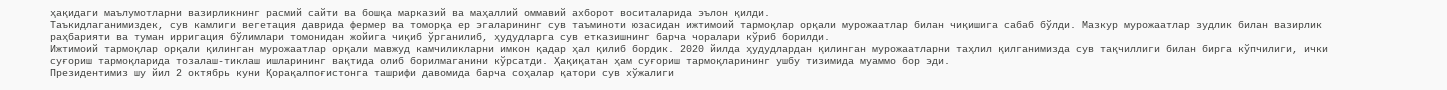ҳақидаги маълумотларни вазирликнинг расмий сайти ва бошқа марказий ва маҳаллий оммавий ахборот воситаларида эълон қилди.
Таъкидлаганимиздек, сув камлиги вегетация даврида фермер ва томорқа ер эгаларининг сув таъминоти юзасидан ижтимоий тармоқлар орқали мурожаатлар билан чиқишига сабаб бўлди. Мазкур мурожаатлар зудлик билан вазирлик раҳбарияти ва туман ирригация бўлимлари томонидан жойига чиқиб ўрганилиб, ҳудудларга сув етказишнинг барча чоралари кўриб борилди.
Ижтимоий тармоқлар орқали қилинган мурожаатлар орқали мавжуд камчиликларни имкон қадар ҳал қилиб бордик. 2020 йилда ҳудудлардан қилинган мурожаатларни таҳлил қилганимизда сув тақчиллиги билан бирга кўпчилиги, ички суғориш тармоқларида тозалаш-тиклаш ишларининг вақтида олиб борилмаганини кўрсатди. Ҳақиқатан ҳам суғориш тармоқларининг ушбу тизимида муаммо бор эди.
Президентимиз шу йил 2 октябрь куни Қорақалпоғистонга ташрифи давомида барча соҳалар қатори сув хўжалиги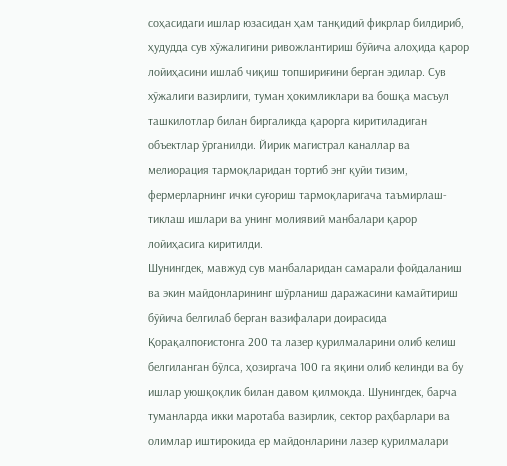соҳасидаги ишлар юзасидан ҳам танқидий фикрлар билдириб, ҳудудда сув хўжалигини ривожлантириш бўйича алоҳида қарор лойиҳасини ишлаб чиқиш топшириғини берган эдилар. Сув хўжалиги вазирлиги, туман ҳокимликлари ва бошқа масъул ташкилотлар билан биргаликда қарорга киритиладиган объектлар ўрганилди. Йирик магистрал каналлар ва мелиорация тармоқларидан тортиб энг қуйи тизим, фермерларнинг ички суғориш тармоқларигача таъмирлаш-тиклаш ишлари ва унинг молиявий манбалари қарор лойиҳасига киритилди.
Шунингдек, мавжуд сув манбаларидан самарали фойдаланиш ва экин майдонларининг шўрланиш даражасини камайтириш бўйича белгилаб берган вазифалари доирасида Қорақалпоғистонга 200 та лазер қурилмаларини олиб келиш белгиланган бўлса, ҳозиргача 100 га яқини олиб келинди ва бу ишлар уюшқоқлик билан давом қилмоқда. Шунингдек, барча туманларда икки маротаба вазирлик, сектор раҳбарлари ва олимлар иштирокида ер майдонларини лазер қурилмалари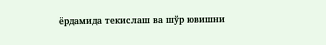ёрдамида текислаш ва шўр ювишни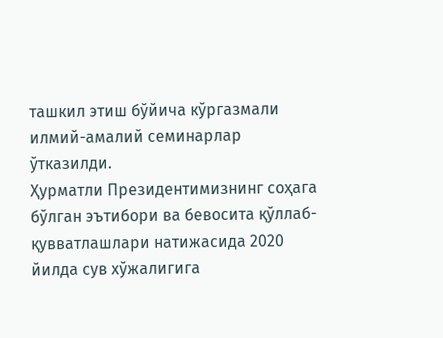ташкил этиш бўйича кўргазмали илмий-амалий семинарлар ўтказилди.
Ҳурматли Президентимизнинг соҳага бўлган эътибори ва бевосита қўллаб-қувватлашлари натижасида 2020 йилда сув хўжалигига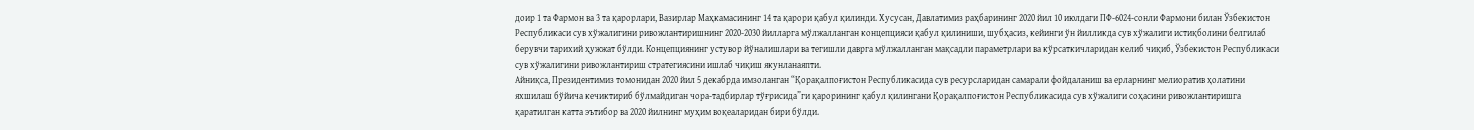доир 1 та Фармон ва 3 та қарорлари, Вазирлар Маҳкамасининг 14 та қарори қабул қилинди. Хусусан, Давлатимиз раҳбарининг 2020 йил 10 июлдаги ПФ-6024-сонли Фармони билан Ўзбекистон Республикаси сув хўжалигини ривожлантиришнинг 2020-2030 йилларга мўлжалланган концепцияси қабул қилиниши, шубҳасиз, кейинги ўн йилликда сув хўжалиги истиқболини белгилаб берувчи тарихий ҳужжат бўлди. Концепциянинг устувор йўналишлари ва тегишли даврга мўлжалланган мақсадли параметрлари ва кўрсаткичларидан келиб чиқиб, Ўзбекистон Республикаси сув хўжалигини ривожлантириш стратегиясини ишлаб чиқиш якунланаяпти.
Айниқса, Президентимиз томонидан 2020 йил 5 декабрда имзоланган “Қорақалпоғистон Республикасида сув ресурсларидан самарали фойдаланиш ва ерларнинг мелиоратив ҳолатини яхшилаш бўйича кечиктириб бўлмайдиган чора-тадбирлар тўғрисида”ги қарорининг қабул қилингани Қорақалпоғистон Республикасида сув хўжалиги соҳасини ривожлантиришга қаратилган катта эътибор ва 2020 йилнинг муҳим воқеаларидан бири бўлди.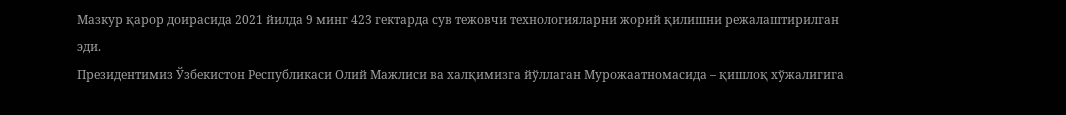Мазкур қарор доирасида 2021 йилда 9 минг 423 гектарда сув тежовчи технологияларни жорий қилишни режалаштирилган эди.
Президентимиз Ўзбекистон Республикаси Олий Мажлиси ва халқимизга йўллаган Мурожаатномасида – қишлоқ хўжалигига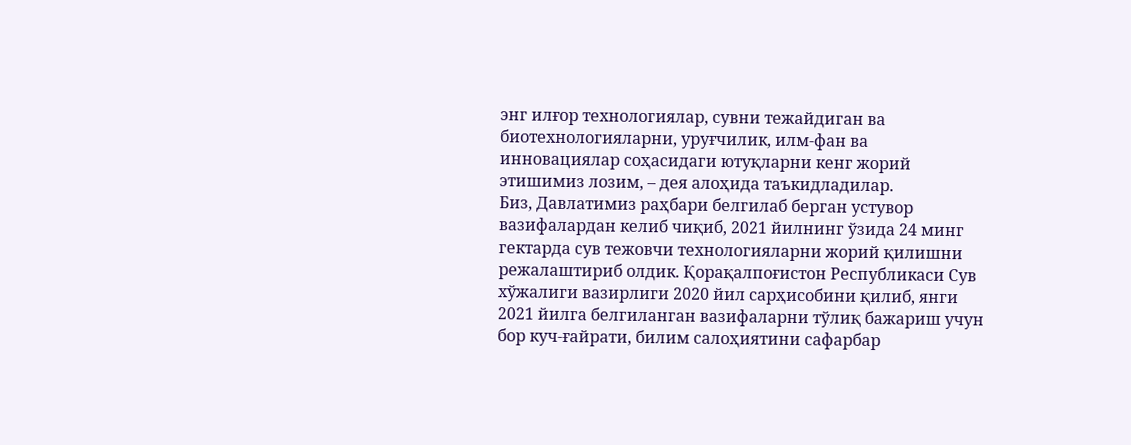энг илғор технологиялар, сувни тежайдиган ва биотехнологияларни, уруғчилик, илм-фан ва инновациялар соҳасидаги ютуқларни кенг жорий этишимиз лозим, – дея алоҳида таъкидладилар.
Биз, Давлатимиз раҳбари белгилаб берган устувор вазифалардан келиб чиқиб, 2021 йилнинг ўзида 24 минг гектарда cув тежовчи технологияларни жорий қилишни режалаштириб олдик. Қорақалпоғистон Республикаси Сув хўжалиги вазирлиги 2020 йил сарҳисобини қилиб, янги 2021 йилга белгиланган вазифаларни тўлиқ бажариш учун бор куч-ғайрати, билим салоҳиятини сафарбар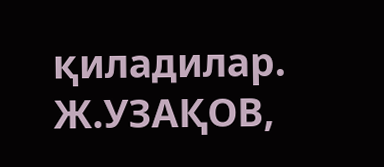қиладилар.
Ж.УЗАҚОВ,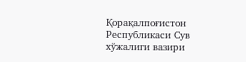Қорақалпоғистон Республикаси Сув хўжалиги вазири